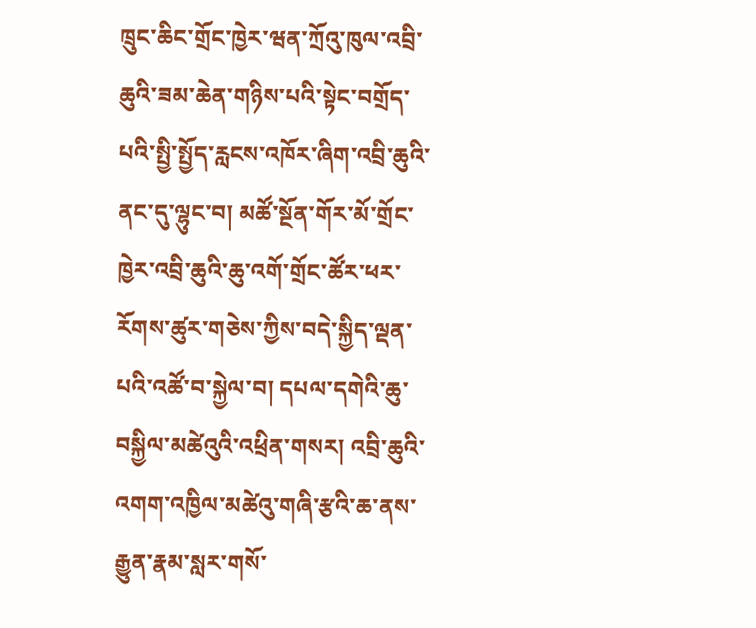ཁྲུང་ཆིང་གྲོང་ཁྱེར་ཝན་ཀྲོའུ་ཁུལ་འབྲི་ཆུའི་ཟམ་ཆེན་གཉིས་པའི་སྟེང་བགྲོད་པའི་སྤྱི་སྤྱོད་རླངས་འཁོར་ཞིག་འབྲི་ཆུའི་ནང་དུ་ལྷུང་བ། མཚོ་སྔོན་གོར་མོ་གྲོང་ཁྱེར་འབྲི་ཆུའི་ཆུ་འགོ་གྲོང་ཚོར་ཕར་རོགས་ཚུར་གཅེས་ཀྱིས་བདེ་སྐྱིད་ལྡན་པའི་འཚོ་བ་སྐྱེལ་བ། དཔལ་དགེའི་ཆུ་བསྐྱིལ་མཚེའུའི་འཕྲིན་གསར། འབྲི་ཆུའི་འགག་འཁྱིལ་མཚེའུ་གཞི་རྩའི་ཆ་ནས་རྒྱུན་རྣམ་སླར་གསོ་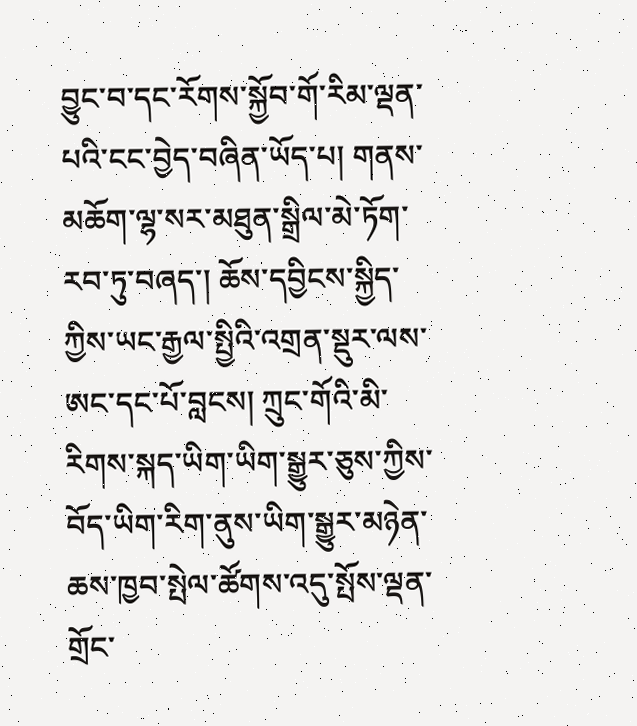བྱུང་བ་དང་རོགས་སྐྱོབ་གོ་རིམ་ལྡན་པའི་ངང་བྱེད་བཞིན་ཡོད་པ། གནས་མཆོག་ལྷ་སར་མཐུན་སྒྲིལ་མེ་ཏོག་རབ་ཏུ་བཞད་། ཆོས་དབྱིངས་སྐྱིད་ཀྱིས་ཡང་རྒྱལ་སྤྱིའི་འགྲན་སྡུར་ལས་ཨང་དང་པོ་བླངས། ཀྲུང་གོའི་མི་རིགས་སྐད་ཡིག་ཡིག་སྒྱུར་ཅུས་ཀྱིས་བོད་ཡིག་རིག་ནུས་ཡིག་སྒྱུར་མཉེན་ཆས་ཁྱབ་སྤེལ་ཚོགས་འདུ་སྤོས་ལྡན་གྲོང་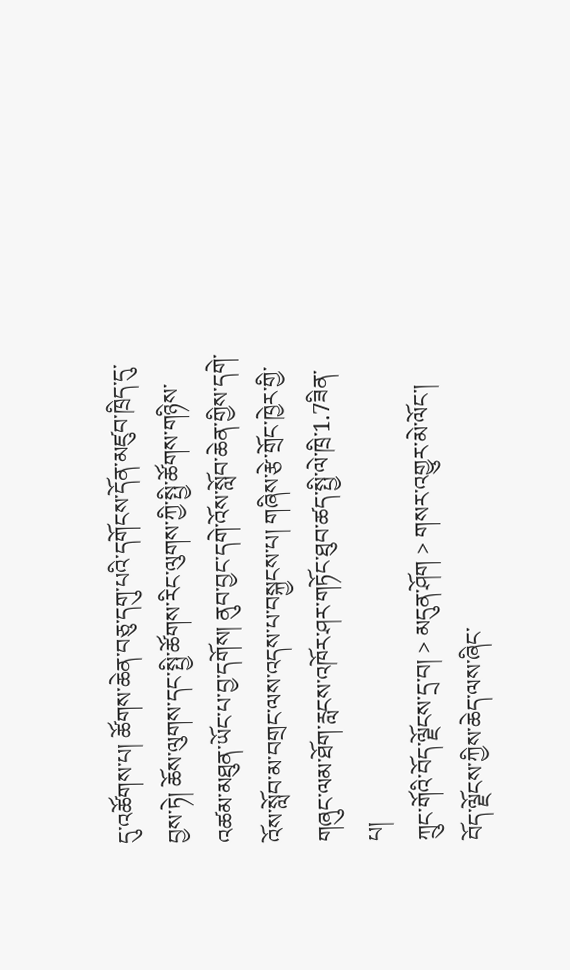དུ་འཚོགས་པ། ཚོགས་ཆེན་བཅུ་དགུ་པའི་དགོངས་དོན་མཛུབ་ཁྲིད་དུ་བྱས་ཏེ། ཆོས་ལུགས་དང་སྤྱི་ཚོགས་རིང་ལུགས་ཀྱི་སྤྱི་ཚོགས་གཉིས་འཚམ་མཐུན་ཡོང་པ་བྱ་དགོས། ནུབ་བྱང་དགེ་འོས་སློབ་ཆེན་གྱིས་དགེ་འོས་སློབ་མ་བགྲང་ལས་འདས་པ་བསྐྱངས་པ། གཞིས་རྩེ་གྲོང་ཁྱེར་གྱི་གཞུང་ལམ་ཐོག་རླངས་འཁོར་ཤར་གཏོང་ཐུབ་ཚད་སྤྱི་ལེ་ཁྲི་1.7ཟིན་པ།
ཀྲུང་གོའི་བོད་ལྗོངས་དྲ་བ། > མདུན་ཤོག > གསར་འགྱུར་མེ་ལོང་།
བོད་ལྗོངས་ཀྱིས་ཆེད་ལས་ཞིང་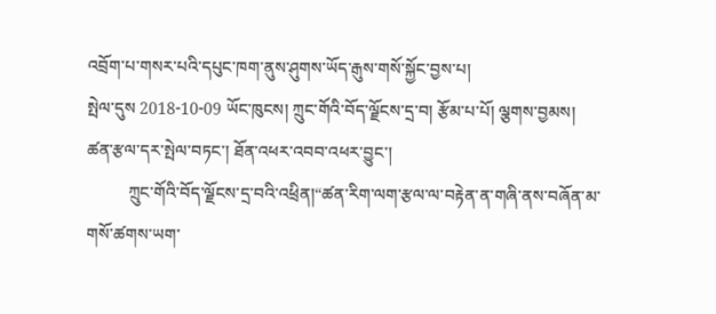འབྲོག་པ་གསར་པའི་དཔུང་ཁག་ནུས་ཤུགས་ཡོད་རྒུས་གསོ་སྐྱོང་བྱས་པ།
སྤེལ་དུས 2018-10-09 ཡོང་ཁུངས། ཀྲུང་གོའི་བོད་ལྗོངས་དྲ་བ། རྩོམ་པ་པོ། ལྕགས་བྱམས།
ཚན་རྩལ་དར་སྤེལ་བཏང་། ཐོན་འཕར་འབབ་འཕར་བྱུང་།
          ཀྲུང་གོའི་བོད་ལྗོངས་དྲ་བའི་འཕྲིན།“ཚན་རིག་ལག་རྩལ་ལ་བརྟེན་ན་གཞི་ནས་བཞོན་མ་གསོ་ཚགས་ཡག་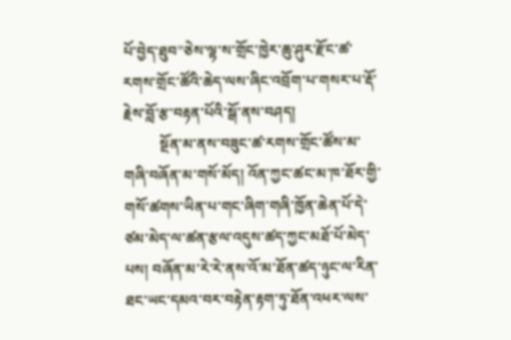པོ་བྱེད་ཐུབ”ཅེས་ལྷ་ས་གྲོང་ཁྱེར་ཆུ་ཤུར་རྫོང་ཚ་རགས་གྲོང་ཚོའི་ཆེད་ལས་ཞིང་འབྲོག་པ་གསར་པ་རྡོ་རྗེས་བློ་རྩ་བརྟན་པོའི་སྒོ་ནས་བཤད།
          སྔོན་མ་ནས་བཟུང་ཚ་རགས་གྲོང་ཚོས་མ་གཞི་བཞོན་མ་གསོ་མོད། འོན་ཀྱང་ཚང་མ་ཁ་ཐོར་གྱི་གསོ་ཚགས་ཡིན་པ་གང་ཞིག་གཞི་ཁྱོན་ཆེན་པོ་དེ་ཙམ་མེད་ལ་ཚན་རྩལ་འདུས་ཚད་ཀྱང་མཐོ་པོ་མེད་པས། བཞོན་མ་རེ་རེ་ནས་འོ་མ་ཐོན་ཚད་ཉུང་ལ་རིན་ཐང་ཡང་དམའ་བར་བརྟེན་རྟག་ཏུ་ཐོན་འཕར་ལས་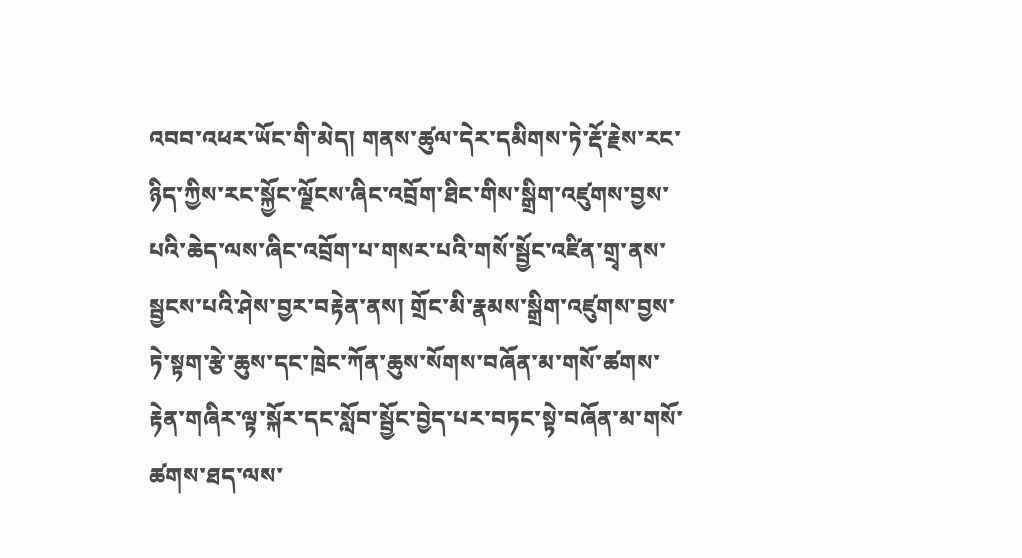འབབ་འཕར་ཡོང་གི་མེད། གནས་ཚུལ་དེར་དམིགས་ཏེ་རྡོ་རྗེས་རང་ཉིད་ཀྱིས་རང་སྐྱོང་ལྗོངས་ཞིང་འབྲོག་ཐིང་གིས་སྒྲིག་འཛུགས་བྱས་པའི་ཆེད་ལས་ཞིང་འབྲོག་པ་གསར་པའི་གསོ་སྦྱོང་འཛིན་གྲྭ་ནས་སྦྱངས་པའི་ཤེས་བྱར་བརྟེན་ནས། གྲོང་མི་རྣམས་སྒྲིག་འཛུགས་བྱས་ཏེ་སྟག་རྩེ་ཆུས་དང་ཁྲེང་ཀོན་ཆུས་སོགས་བཞོན་མ་གསོ་ཚགས་རྟེན་གཞིར་ལྟ་སྐོར་དང་སློབ་སྦྱོང་བྱེད་པར་བཏང་སྟེ་བཞོན་མ་གསོ་ཚགས་ཐད་ལས་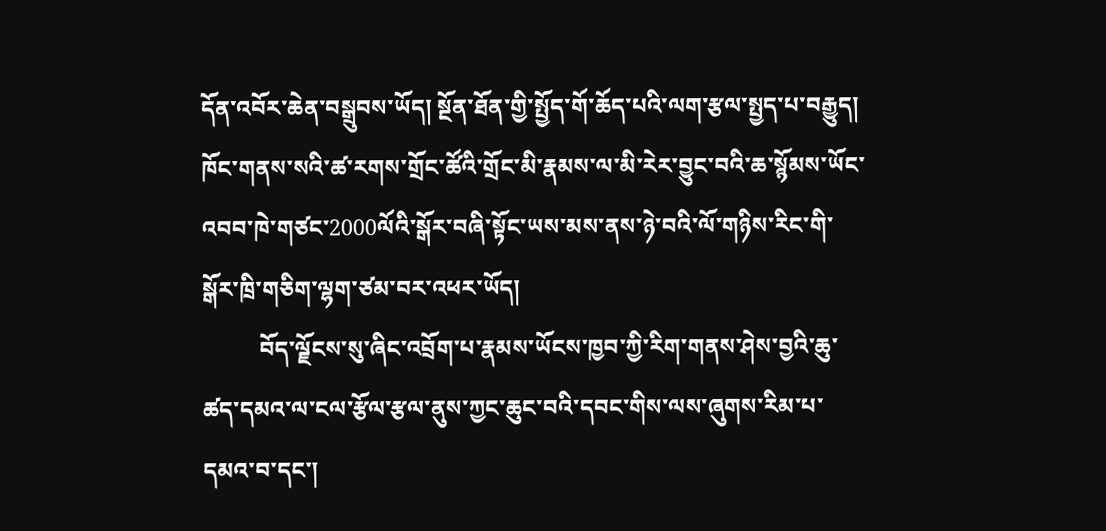དོན་འབོར་ཆེན་བསྒྲུབས་ཡོད། སྔོན་ཐོན་གྱི་སྤྱོད་གོ་ཆོད་པའི་ལག་རྩལ་སྤྱད་པ་བརྒྱུད། ཁོང་གནས་སའི་ཚ་རགས་གྲོང་ཚོའི་གྲོང་མི་རྣམས་ལ་མི་རེར་བྱུང་བའི་ཆ་སྙོམས་ཡོང་འབབ་ཁེ་གཙང་2000ལོའི་སྒོར་བཞི་སྟོང་ཡས་མས་ནས་ཉེ་བའི་ལོ་གཉིས་རིང་གི་སྒོར་ཁྲི་གཅིག་ལྷག་ཙམ་བར་འཕར་ཡོད།
          བོད་ལྗོངས་སུ་ཞིང་འབྲོག་པ་རྣམས་ཡོངས་ཁྱབ་ཀྱི་རིག་གནས་ཤེས་བྱའི་ཆུ་ཚད་དམའ་ལ་ངལ་རྩོལ་རྩལ་ནུས་ཀྱང་ཆུང་བའི་དབང་གིས་ལས་ཞུགས་རིམ་པ་དམའ་བ་དང་།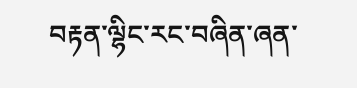བརྟན་ལྷིང་རང་བཞིན་ཞན་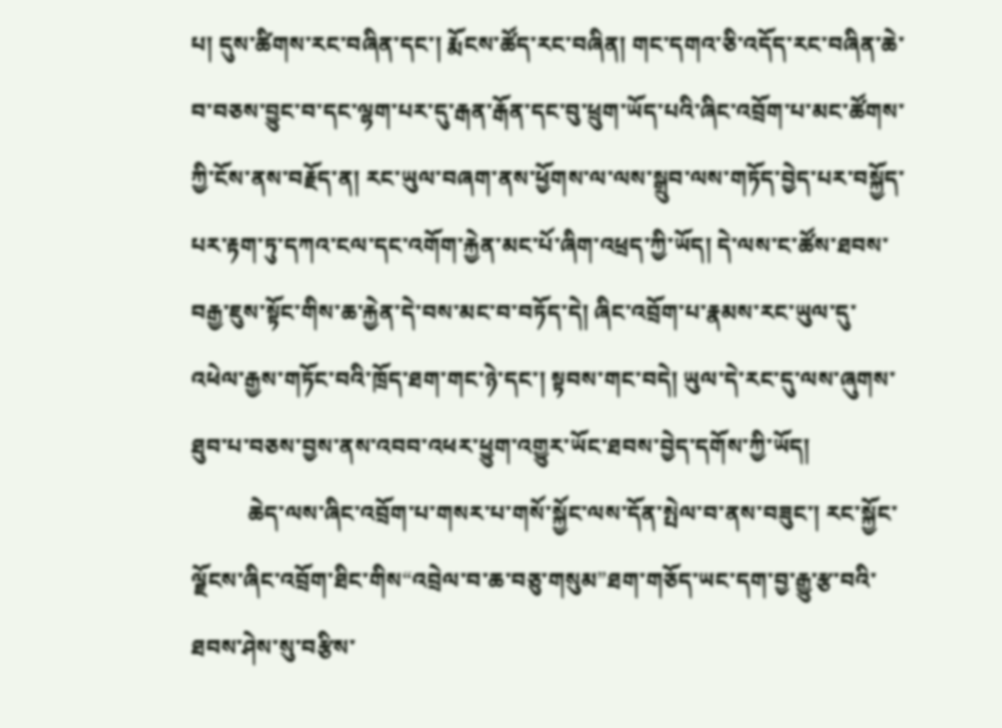པ། དུས་ཚིགས་རང་བཞིན་དང་། རྨོངས་ཚོད་རང་བཞིན། གང་དགའ་ཅི་འདོད་རང་བཞིན་ཆེ་བ་བཅས་བྱུང་བ་དང་ལྷག་པར་དུ་རྒན་རྒོན་དང་བུ་ཕྲུག་ཡོད་པའི་ཞིང་འབྲོག་པ་མང་ཚོགས་ཀྱི་ངོས་ནས་བརྗོད་ན། རང་ཡུལ་བཞག་ནས་ཕྱོགས་ལ་ལས་སྒྲུབ་ལས་གཏོད་བྱེད་པར་བསྐྱོད་པར་རྟག་ཏུ་དཀའ་ངལ་དང་འགོག་རྐྱེན་མང་པོ་ཞིག་འཕྲད་ཀྱི་ཡོད། དེ་ལས་ང་ཚོས་ཐབས་བརྒྱ་ཇུས་སྟོང་གིས་ཆ་རྐྱེན་དེ་བས་མང་བ་བཏོད་དེ། ཞིང་འབྲོག་པ་རྣམས་རང་ཡུལ་དུ་འཕེལ་རྒྱས་གཏོང་བའི་ཁྲོད་ཐག་གང་ཉེ་དང་། སྟབས་གང་བདེ། ཡུལ་དེ་རང་དུ་ལས་ཞུགས་ཐུབ་པ་བཅས་བྱས་ནས་འབབ་འཕར་ཕྱུག་འགྱུར་ཡོང་ཐབས་བྱེད་དགོས་ཀྱི་ཡོད།
          ཆེད་ལས་ཞིང་འབྲོག་པ་གསར་པ་གསོ་སྐྱོང་ལས་དོན་སྤེལ་བ་ནས་བཟུང་། རང་སྐྱོང་ལྗོངས་ཞིང་འབྲོག་ཐིང་གིས“འབྲེལ་བ་ཆ་བཅུ་གསུམ”ཐག་གཅོད་ཡང་དག་བྱ་རྒྱུ་རྩ་བའི་ཐབས་ཤེས་སུ་བརྩིས་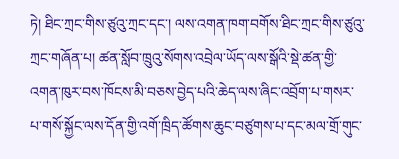ཏེ། ཐིང་ཀྲང་གིས་ཙུའུ་ཀྲང་དང་། ལས་འགན་ཁག་བགོས་ཐིང་ཀྲང་གིས་ཙུའུ་ཀྲང་གཞོན་པ། ཚན་སློབ་ཁྲུའུ་སོགས་འབྲེལ་ཡོད་ལས་སྒོའི་སྡེ་ཚན་གྱི་འགན་ཁུར་བས་ཁོངས་མི་བཅས་བྱེད་པའི་ཆེད་ལས་ཞིང་འབྲོག་པ་གསར་པ་གསོ་སྐྱོང་ལས་དོན་གྱི་འགོ་ཁྲིད་ཚོགས་ཆུང་བཙུགས་པ་དང་མལ་གྲོ་གུང་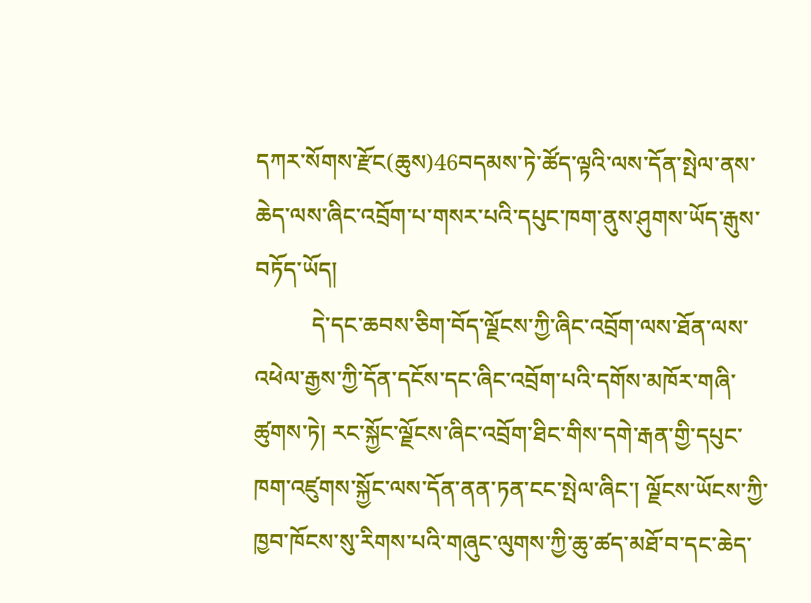དཀར་སོགས་རྫོང(ཆུས)46བདམས་ཏེ་ཚོད་ལྟའི་ལས་དོན་སྤེལ་ནས་ཆེད་ལས་ཞིང་འབྲོག་པ་གསར་པའི་དཔུང་ཁག་ནུས་ཤུགས་ཡོད་རྒུས་བཏོད་ཡོད།
          དེ་དང་ཆབས་ཅིག་བོད་ལྗོངས་ཀྱི་ཞིང་འབྲོག་ལས་ཐོན་ལས་འཕེལ་རྒྱས་ཀྱི་དོན་དངོས་དང་ཞིང་འབྲོག་པའི་དགོས་མཁོར་གཞི་ཚུགས་ཏེ། རང་སྐྱོང་ལྗོངས་ཞིང་འབྲོག་ཐིང་གིས་དགེ་རྒན་གྱི་དཔུང་ཁག་འཛུགས་སྐྱོང་ལས་དོན་ནན་ཏན་ངང་སྤེལ་ཞིང་། ལྗོངས་ཡོངས་ཀྱི་ཁྱབ་ཁོངས་སུ་རིགས་པའི་གཞུང་ལུགས་ཀྱི་ཆུ་ཚད་མཐོ་བ་དང་ཆེད་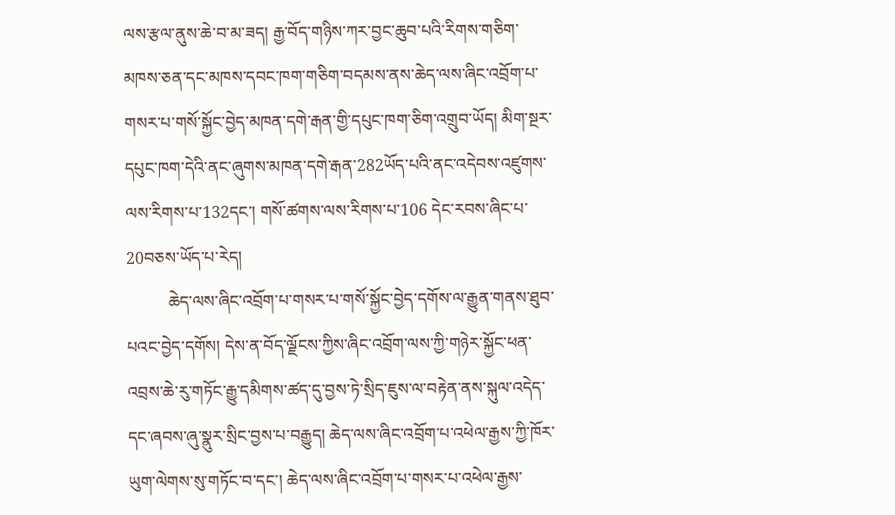ལས་རྩལ་ནུས་ཆེ་བ་མ་ཟད། རྒྱ་བོད་གཉིས་ཀར་བྱང་ཆུབ་པའི་རིགས་གཅིག་མཁས་ཅན་དང་མཁས་དབང་ཁག་གཅིག་བདམས་ནས་ཆེད་ལས་ཞིང་འབྲོག་པ་གསར་པ་གསོ་སྐྱོང་བྱེད་མཁན་དགེ་རྒན་གྱི་དཔུང་ཁག་ཅིག་འགྲུབ་ཡོད། མིག་སྔར་དཔུང་ཁག་དེའི་ནང་ཞུགས་མཁན་དགེ་རྒན་282ཡོད་པའི་ནང་འདེབས་འཛུགས་ལས་རིགས་པ་132དང་། གསོ་ཚགས་ལས་རིགས་པ་106 དེང་རབས་ཞིང་པ་20བཅས་ཡོད་པ་རེད།
          ཆེད་ལས་ཞིང་འབྲོག་པ་གསར་པ་གསོ་སྐྱོང་བྱེད་དགོས་ལ་རྒྱུན་གནས་ཐུབ་པའང་བྱེད་དགོས། དེས་ན་བོད་ལྗོངས་ཀྱིས་ཞིང་འབྲོག་ལས་ཀྱི་གཉེར་སྐྱོང་ཕན་འབྲས་ཆེ་རུ་གཏོང་རྒྱུ་དམིགས་ཚད་དུ་བྱས་ཏེ་སྲིད་ཇུས་ལ་བརྟེན་ནས་སྐུལ་འདེད་དང་ཞབས་ཞུ་སྣུར་སྲིང་བྱས་པ་བརྒྱུད། ཆེད་ལས་ཞིང་འབྲོག་པ་འཕེལ་རྒྱས་ཀྱི་ཁོར་ཡུག་ལེགས་སུ་གཏོང་བ་དང་། ཆེད་ལས་ཞིང་འབྲོག་པ་གསར་པ་འཕེལ་རྒྱས་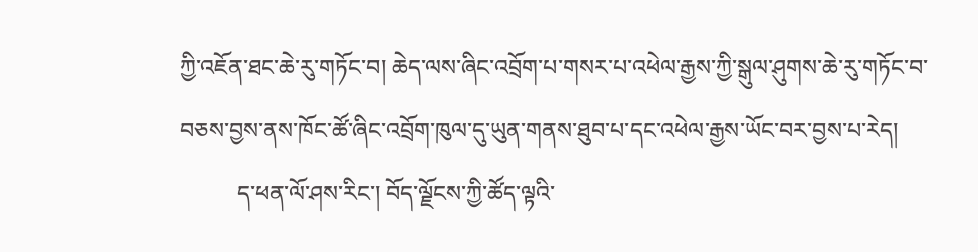ཀྱི་འཇོན་ཐང་ཆེ་རུ་གཏོང་བ། ཆེད་ལས་ཞིང་འབྲོག་པ་གསར་པ་འཕེལ་རྒྱས་ཀྱི་སྒུལ་ཤུགས་ཆེ་རུ་གཏོང་བ་བཅས་བྱས་ནས་ཁོང་ཚོ་ཞིང་འབྲོག་ཁུལ་དུ་ཡུན་གནས་ཐུབ་པ་དང་འཕེལ་རྒྱས་ཡོང་བར་བྱས་པ་རེད།
          ད་ཕན་ལོ་ཤས་རིང་། བོད་ལྗོངས་ཀྱི་ཚོད་ལྟའི་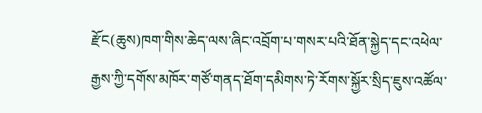རྫོང(ཆུས)ཁག་གིས་ཆེད་ལས་ཞིང་འབྲོག་པ་གསར་པའི་ཐོན་སྐྱེད་དང་འཕེལ་རྒྱས་ཀྱི་དགོས་མཁོར་གཙོ་གནད་ཐོག་དམིགས་ཏེ་རོགས་སྐྱོར་སྲིད་ཇུས་འཚོལ་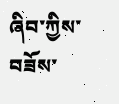ཞིབ་ཀྱིས་བཟོས་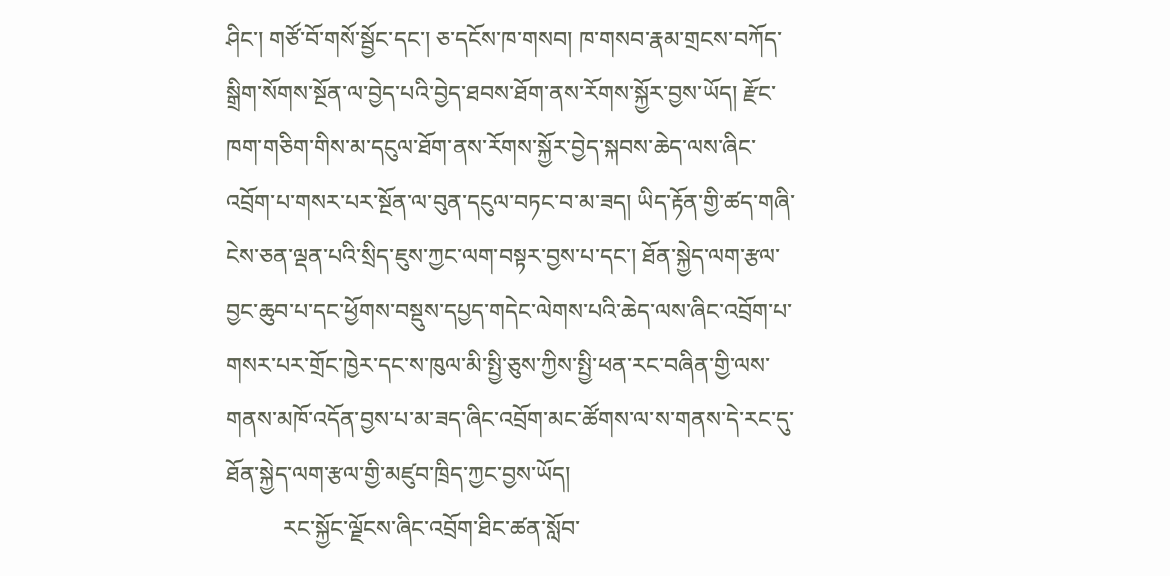ཤིང་། གཙོ་བོ་གསོ་སྦྱོང་དང་། ཅ་དངོས་ཁ་གསབ། ཁ་གསབ་རྣམ་གྲངས་བཀོད་སྒྲིག་སོགས་སྔོན་ལ་བྱེད་པའི་བྱེད་ཐབས་ཐོག་ནས་རོགས་སྐྱོར་བྱས་ཡོད། རྫོང་ཁག་གཅིག་གིས་མ་དངུལ་ཐོག་ནས་རོགས་སྐྱོར་བྱེད་སྐབས་ཆེད་ལས་ཞིང་འབྲོག་པ་གསར་པར་སྔོན་ལ་བུན་དངུལ་བཏང་བ་མ་ཟད། ཡིད་རྟོན་གྱི་ཚད་གཞི་ངེས་ཅན་ལྡན་པའི་སྲིད་ཇུས་ཀྱང་ལག་བསྟར་བྱས་པ་དང་། ཐོན་སྐྱེད་ལག་རྩལ་བྱང་ཆུབ་པ་དང་ཕྱོགས་བསྡུས་དཔྱད་གདེང་ལེགས་པའི་ཆེད་ལས་ཞིང་འབྲོག་པ་གསར་པར་གྲོང་ཁྱེར་དང་ས་ཁུལ་མི་སྤྱི་ཅུས་ཀྱིས་སྤྱི་ཕན་རང་བཞིན་གྱི་ལས་གནས་མཁོ་འདོན་བྱས་པ་མ་ཟད་ཞིང་འབྲོག་མང་ཚོགས་ལ་ས་གནས་དེ་རང་དུ་ཐོན་སྐྱེད་ལག་རྩལ་གྱི་མཛུབ་ཁྲིད་ཀྱང་བྱས་ཡོད།
          རང་སྐྱོང་ལྗོངས་ཞིང་འབྲོག་ཐིང་ཚན་སློབ་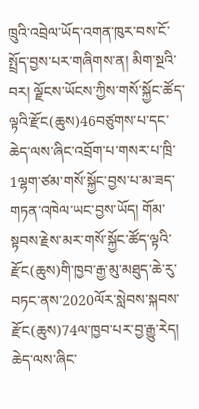ཁྲུའི་འབྲེལ་ཡོད་འགན་ཁུར་བས་ངོ་སྤྲོད་བྱས་པར་གཞིགས་ན། མིག་སྔའི་བར། ལྗོངས་ཡོངས་ཀྱིས་གསོ་སྐྱོང་ཚོད་ལྟའི་རྫོང(ཆུས)46བཙུགས་པ་དང་ཆེད་ལས་ཞིང་འབྲོག་པ་གསར་པ་ཁྲི་1ལྷག་ཙམ་གསོ་སྐྱོང་བྱས་པ་མ་ཟད་གཏན་འཁེལ་ཡང་བྱས་ཡོད། གོམ་སྟབས་རྗེས་མར་གསོ་སྐྱོང་ཚོད་ལྟའི་རྫོང(ཆུས)གི་ཁྱབ་རྒྱ་མུ་མཐུད་ཆེ་རུ་བཏང་ནས་2020ལོར་སླེབས་སྐབས་རྫོང(ཆུས)74ལ་ཁྱབ་པར་བྱ་རྒྱུ་རེད། ཆེད་ལས་ཞིང་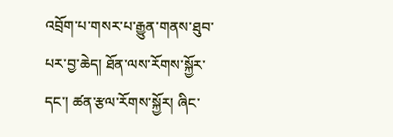འབྲོག་པ་གསར་པ་རྒྱུན་གནས་ཐུབ་པར་བྱ་ཆེད། ཐོན་ལས་རོགས་སྐྱོར་དང་། ཚན་རྩལ་རོགས་སྐྱོར། ཞིང་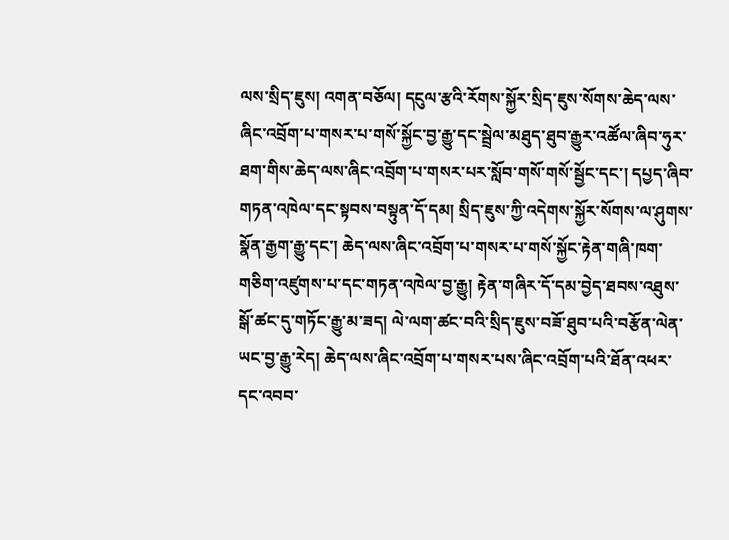ལས་སྲིད་ཇུས། འགན་བཅོལ། དངུལ་རྩའི་རོགས་སྐྱོར་སྲིད་ཇུས་སོགས་ཆེད་ལས་ཞིང་འབྲོག་པ་གསར་པ་གསོ་སྐྱོང་བྱ་རྒྱུ་དང་སྦྲེལ་མཐུད་ཐུབ་རྒྱུར་འཚོལ་ཞིབ་ཧུར་ཐག་གིས་ཆེད་ལས་ཞིང་འབྲོག་པ་གསར་པར་སློབ་གསོ་གསོ་སྦྱོང་དང་། དཔྱད་ཞིབ་གཏན་འཁེལ་དང་སྟབས་བསྟུན་དོ་དམ། སྲིད་ཇུས་ཀྱི་འདེགས་སྐྱོར་སོགས་ལ་ཤུགས་སྣོན་རྒྱག་རྒྱུ་དང་། ཆེད་ལས་ཞིང་འབྲོག་པ་གསར་པ་གསོ་སྐྱོང་རྟེན་གཞི་ཁག་གཅིག་འཛུགས་པ་དང་གཏན་འཁེལ་བྱ་རྒྱུ། རྟེན་གཞིར་དོ་དམ་བྱེད་ཐབས་འཐུས་སྒོ་ཚང་དུ་གཏོང་རྒྱུ་མ་ཟད། ལེ་ལག་ཚང་བའི་སྲིད་ཇུས་བཟོ་ཐུབ་པའི་བརྩོན་ལེན་ཡང་བྱ་རྒྱུ་རེད། ཆེད་ལས་ཞིང་འབྲོག་པ་གསར་པས་ཞིང་འབྲོག་པའི་ཐོན་འཕར་དང་འབབ་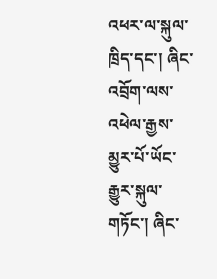འཕར་ལ་སྐུལ་ཁྲིད་དང་། ཞིང་འབྲོག་ལས་འཕེལ་རྒྱས་མྱུར་པོ་ཡོང་རྒྱུར་སྐུལ་གཏོང་། ཞིང་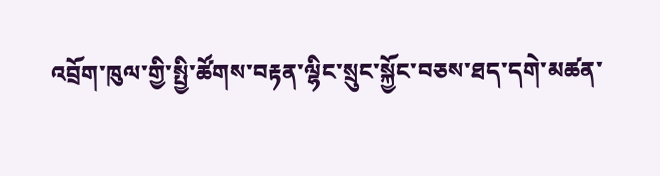འབྲོག་ཁུལ་གྱི་སྤྱི་ཚོགས་བརྟན་ལྷིང་སྲུང་སྐྱོང་བཅས་ཐད་དགེ་མཚན་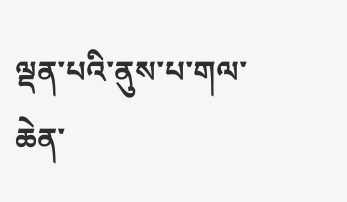ལྡན་པའི་ནུས་པ་གལ་ཆེན་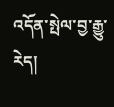འདོན་སྤེལ་བྱ་རྒྱུ་རེད།